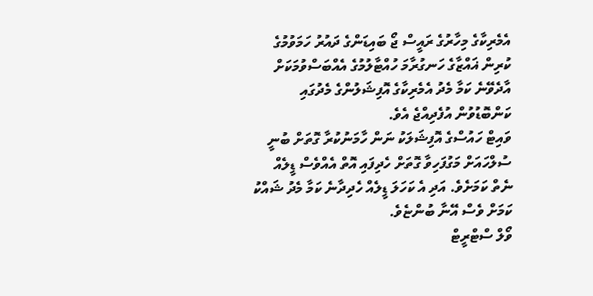އެމެރިކާގެ މިހާރުގެ ރައީސް ޖޯ ބައިޑަންގެ ދައުރު ހަމަވުމުގެ ކުރިން ޣައްޒާގެ ހަނގުރާމަ ހުއްޓާލުމުގެ އެއްބަސްވުމަކަށް އާދެވޭނެ ކަމާ މެދު އެމެރިކާގެ އޮފިޝަލުންގެ މެދުގައި ކަންބޮޑުވުން އުފެދިއްޖެ އެވެ.
ވައިޓް ހައުސްގެ އޮފިޝަލަކު ނަން ހާމަނުކުރާ ގޮތަށް ބުނީ ސުލްހައަށް މަގުފަހިވާ ގޮތަށް ހެދިފައި އޮތް އެއްވެސް ޑީލެއް ނެތް ކަމަށެވެ. އަދި އެ ކަހަލަ ޑީލެއް ހެދިދާނެ ކަމާ މެދު ޝައްކު ކަމަށް ވެސް އޭނާ ބުންޏެވެ.
ވޯލް ސްޓްރީޓް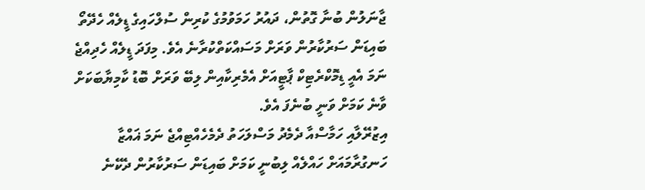ޖާނަލުން ބުނާ ގޮތުން، ދައުރު ހަމަވުމުގެ ކުރިން ސުލްހައިގެ ޑީލެއް ހެދޭތޯ ބައިޑަން ސަރުކާރުން ވަރަށް މަސައްކަތްކުރާނެ އެވެ. މިފަދަ ޑީލެއް ހެދިއްޖެ ނަމަ އެއީ ޑިމޮކްރެޓިކް ޕާޓީއަށް އެމެރިކާއިން ލިބޭ ވަރަށް ބޮޑު ކާމިޔާބަކަށް ވާނެ ކަމަށް ވަނީ ބުނެފަ އެވެ.
އިޒުރޭލާއި ހަމާސްއާ ދެމެދު މަސްލަހަތު ދެމެހެއްޓިއްޖެ ނަމަ ޣައްޒާ ހަނގުރާމައަށް ހައްލެއް ލިބުނީ ކަމަށް ބައިޑަން ސަރުކާރުން ދެކޭނެ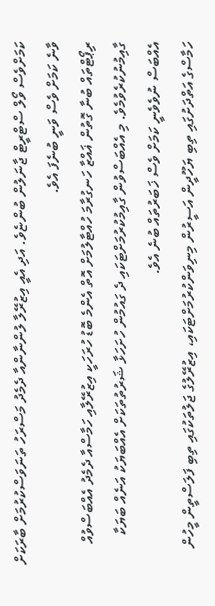ކަމަށްވެސް ވޯލް ސްޓްރީޓް ޖާނަލުން ބުންޏެވެ. އަދި އެއީ އިޒުރޭލާ ލުންނާންއާ ދެމެދު މަސްރަހު ތަނަވަސްކުރުމަށް ބާރަކަށް ވާނެ ކަމަށް ވެސް ވަނީ ބުނެފަ އެވެ.
ރިޕޯޓްތައް ބުނާ ގޮތުން ޣައްޒާ ހަނގުރާމަ ހުއްޓާލުމަށް އޮތް އެންމެ ބޮޑު ހުރަހަކީ އިޒުރޭލާއި ހަމާސްއާ ދެމެދު އެއްބަސްވުއް ގާއިމުނުކުރެވުމެވެ. މި އެއްބަސްވުން ގާއިމުކުރުމަށްޓަކައި ދެ ގައުމުން ހުށަހަޅާ ޝަރުތުތަކަށް އެއްބަޔަކު އަނެއް ބަޔަކާ އެއްބަސް ނުވެވެނީ ކަމަށް ވެސް ޚަބަރުތައް ބުނެ އެވެ.
ހަމާސްގެ އަތްދަށުގައި ތިބި ޔަހޫދީން އަސީރުން މިނިވަންކުރުމަށްޓަކައި، އިޒުރޭލުގެ ޖަލުތަކުގައި ތިބި ފަލަސްތީން މީހުން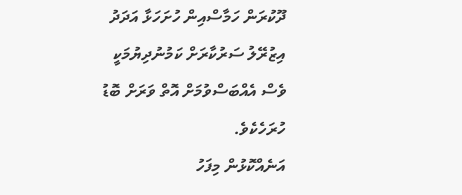ދޫކުރަން ހަމާސްއިން ހުށަހަޅާ އަދަދު އިޒުރޭލު ސަރުކާރަށް ކަމުނުދިޔުމަކީ ވެސް އެއްބަސްވުމަށް އޮތް ވަރަށް ބޮޑު ހުރަހެކެވެ.
އަނެއްކޮޅުން މިފަހު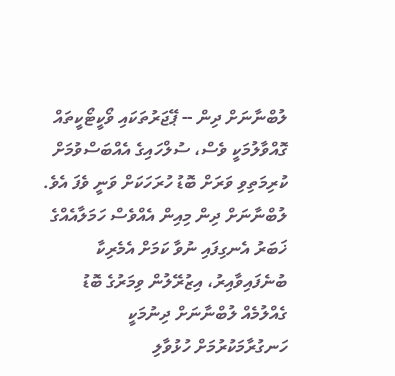ލުބްނާނަށް ދިން -- ޕޭޖަރުތަކައި ވޯކީޓޯކީތައް ގޮއްވާލުމަކީ ވެސް، ސުލްހައިގެ އެއްބަސްވުމަށް ކުރިމަތިވި ވަރަށް ބޮޑު ހުރަހަކަށް ވަނީ ވެފަ އެވެ.
ލުބްނާނަށް ދިން މިއިން އެއްވެސް ހަމަލާއެއްގެ ޚަބަރު އެނގިފައި ނުވާ ކަމަށް އެމެރިކާ ބުނެފައިވާއިރު، އިޒުރޭލުން ވިމަރުގެ ބޮޑު ގެއްލުމެއް ލުބްނާނަށް ދިނުމަކީ ހަނގުރާމަކުރުމަށް ހުޅުވާލި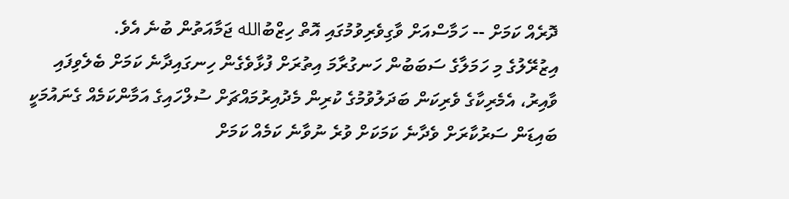ދޮރެއް ކަމަށް -- ހަމާސްއަށް ވާގިވެރިވުމުގައި އޮތް ހިޒްބުالله ޖަމާއަތުން ބުނެ އެވެ.
އިޒުރޭލުގެ މި ހަމަލާގެ ސަބަބުން ހަނގުރާމަ އިތުރަށް ފުޅާވެގެން ހިނގައިދާނެ ކަމަށް ބެލެވިފައި ވާއިރު، އެމެރިކާގެ ވެރިކަން ބަދަލުވުމުގެ ކުރިން މެދުއިރުމައްޗަށް ސުލްހައިގެ އަމާންކަމެއް ގެނައުމަކީ ބައިޑަން ސަރުކާރަށް ވެދާނެ ކަމަކަށް ވުރެ ނުވާނެ ކަމެއް ކަމަށް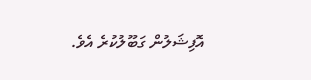އޮފިޝަލުން ގަބޫލުކުރެ އެވެ.